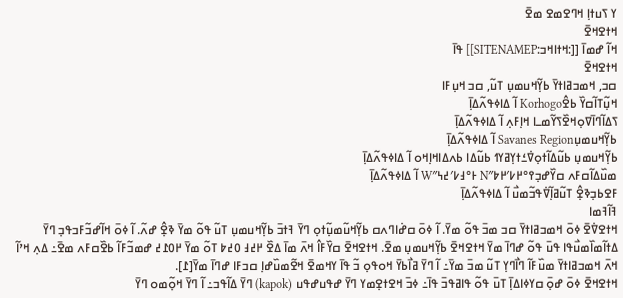ߌ ߖߎߙߊ߲ ߞߣߐߘߐ ߘߐ߫
ߞߙߐߞߐ߫
ߞߊ߬ ߝߘߊ߫ [[:ߞߙߊߞߏ:SITENAMEP]] ߟߊ߫
ߞߙߐߞߐ߫
ߛߏ, ߞߘߏߥߊߙߌ߫ ߕߌ߲߬ߞߎߘߎ߲ ߠߎ߬, ߛߏ ߞߎ߲ߓߊ
ߞߎ߲߬ߠߊ߬ߛߌ߰ ߕߐ߮Korhogo ߊ߬ ߡߊߦߟߍ߬ߡߊ߲߫
ߖߡߊ߬ߣߊ߫ߜߋ߲ߞߐ߰ߖߌ߬ߘߺߊ ߞߊ߲ߓߍ߲ ߊ߬ ߡߊߦߟߍ߬ߡߊ߲߫
ߕߌ߲߬ߞߎߘߎ߲Savanes Region ߊ߬ ߡߊߦߟߍ߬ߡߊ߲߫
ߕߌ߲߬ߞߎߘߎ߲ ߕߎ߬ߡߊ߬ߙߋ߲ߜ߭ߑߙߌ߲ߥߌߗ ߕߎ߬ߡߊ ߕߍߡߊߞߊ߲ߞߋ ߊ߬ ߡߊߦߟߍ߬ߡߊ߲߫
ߘߎ߰ߡߊ߬ߛߓߍ ߛߌ߰ߝߏ߲߉°߂߇′߂߈″N ߅°߃߇′߄߆″W ߊ߬ ߡߊߦߟߍ߬ߡߊ߲߫
ߓߐߕߏ߲ߢߐ߲߮ ߠߎ߬ߥߊ߲߬ߜ߭ߟߏ߬ߘߎ߯ ߊ߬ ߡߊߦߟߍ߬ߡߊ߲߫
ߔߊ߬ߔߘߊ
ߞߙߐߜ߭ߐ߫ ߦߋ߫ ߞߘߏߥߊߙߌ߫ ߛߏ ߘߏ߫ ߟߋ߬ ߘߌ߫. ߊ߬ ߦߋ߫ ߛߝ߭ߊߣߍߛ ߕߌ߲߬ߞߎ߬ߘߎ߲߬ߙߋ߲ ߣߌ߫ ߔߙߏ߫ ߕߌ߲߬ߞߎߘߎ߲ ߠߎ߬ ߟߋ߬ ߘߌ߫ ߢߐ߲߮ ߝߍ߬. ߊ߬ ߦߋ߫ ߞߊ߬ߝߏ߬ߓߏߟߏ߲ ߣߌ߫ ߡߙߊ߬ߘߊ߰ߘߎ߯ߟߊ ߟߎ߫ ߟߋ߬ ߝߣߊ߫ ߘߌ߫ ߞߙߐߞߐ߫ ߕߌ߲߬ߞߎߘߎ߲ ߘߐ߫. ߞߙߐߞߐ߫ ߛߌ߰ߓߊ߮ ߞߍ߫ ߘߊ߫ ߡߐ߰ ߂߄߃ ߀߄߈ ߠߋ߬ ߘߌ߫ ߂߀߁߄ ߝߘߏ߬ߓߊ߬ ߕߐ߰ߛߓߍ ߘߐ߫߸ ߡߍ߲ ߞߴߊ߬ ߞߍ߫ ߞߘߏߥߊߙߌ߫ ߘߎ߰ߓߊ߬ ߣߊ߯ߣߌ߲ ߠߎ߬ ߘߏ߫ ߘߌ߫߸ ߊ߬ ߣߌ߫ ߥߊ߯ߕߌ߫ ߞߋߟߋ߲ ߏ߬ ߟߊ߫ ߌߞߘߐ߫ ߞߐ߬ߘߎ߰ߝߊ߲ ߛߏߓߊ ߝߣߊ߫ ߘߌ߫[߁].
ߞߙߐߞߐ߫ ߦߋ߫ ߝߋ߲߫ ߛߌߦߊߡߊ߲߫ ߠߎ߫ ߟߋ߬ ߟߊߥߟߏ߫ ߟߊ߫߸ ߦߏ߫ ߞߐߙߐ߲ߘߌ ߣߌ߫ ߝߟߎߝߟߎ (kapok) ߣߌ߫ ߡߊ߬ߟߏ߸ ߊ߬ ߣߌ߫ ߞߋ߲߬ߘߋ ߣߌ߫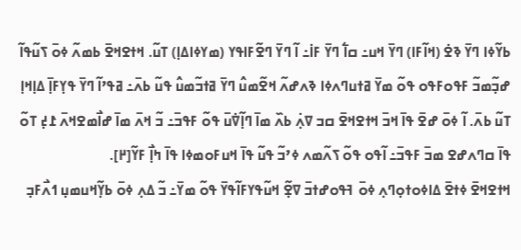ߕߌ߬ߦߊ ߣߌ߫ ߢߐ߭ (ߞߊ߬ߓߊ) ߣߌ߫ ߞߎ߸ ߛߊ߱ ߣߌ߫ ߓߊ߭߸ ߊ߬ ߣߌ߫ ߣߐ߬ߓߊߟߌ (ߘߌߦߊߡߊ߲) ߠߎ߬. ߞߙߐߞߐ߫ ߕߘߍ߬ ߦߋ߫ ߖߎ߬ߟߊ߬ ߝߏ߲߬ߘߏ߬ ߓߟߋߓߟߋ ߟߋ߬ ߘߌ߫ ߥߙߎߣߍߦߊ ߢߍߝߍ߬ ߞߐ߬ߘߎ߮ ߣߌ߫ ߥߙߏ߬ߘߎ߮ ߟߎ߬ ߕߍ߫߸ ߥߟߴߊ߬ ߣߌ߫ ߟߌ߲ߓߊ߲߫ ߡߊ߲ߞߊ߲ ߠߎ߬ ߕߍ߫. ߊ߬ ߦߋ߫ ߝߐ߫ ߟߊ߫ ߞߏ߫ ߞߙߐߞߐ߫ ߛߏ ߜߍ߲߭ ߕߍ߰ ߘߊ߫ ߣߊ߲߬ߜ߭ߎ߫ ߟߋ߬ ߓߟߏ߫߸ ߏ߬ ߞߍ߫ ߘߊ߫ ߝߊ߯ߘߐߞߍ߫ ߁߄߲ ߠߋ߬ ߟߊ߫ ߛߣߍߝߐ ߘߏ߫ ߓߟߏ߫߸ ߊ߬ߟߋ ߟߋ߬ ߖߍ߬ߘߍ ߦߴߏ߬ ߟߎ߬ ߟߊ߫ ߞߎߓߋߘߦߊ ߟߊ߫ ߤߊ߲߯ ߓߌ߬[߂].
ߞߙߐߞߐ߫ ߦߙߐ߫ ߡߊߦߋߙߋ߲ߣߍ߲ ߦߋ߫ ߔߟߋߝߙߏ߫ ߜߐ߲߬ ߞߎ߬ߟߌߓߊ߬ߟߌ߫ ߟߋ߬ ߘߌ߫߸ ߏ߬ ߡߍ߲ ߦߋ߫ ߕߌ߲߬ߞߎߘߎ߲ ߗߍ߯ߓߏ߲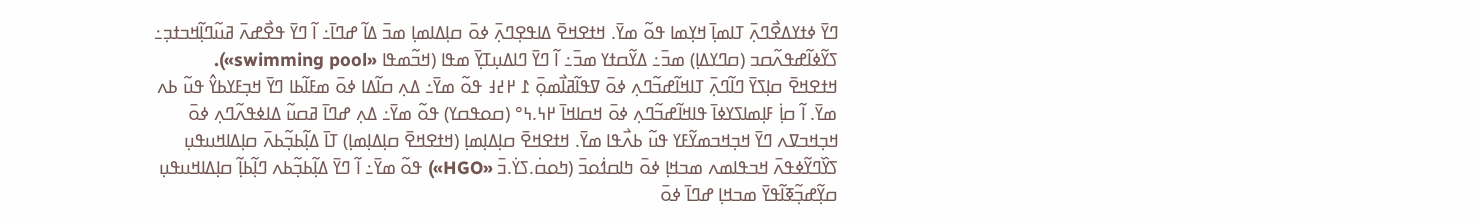ߣߌ߫ ߦߙߌߡߐ߯ߣߍ߲߫ ߠߊߘߊ߲߫ ߞߌ߲ߘߊ ߟߋ߬ ߘߌ߫. ߞߙߐߞߐ߫ ߡߊߟߐ߲ߣߍ߲߫ ߦߋ߫ ߛߊ߲ߡߊߘߊ߲ ߘߏ߫ ߡߊ߬ ߝߣߊ߫߸ ߊ߬ ߣߌ߫ ߟߐ߯ߝߍ߫ ߥߎ߬ߣߊ߲߬ߞߏߙߏ߲߸ ߖߌ߬ߦߊ߬ߝߟߍ߬ߛߏ (ߛߣߌߡߊ߲) ߘߏ߫߸ ߡߌ߬ߛߙߌ ߘߏ߫߸ ߊ߬ ߣߌ߫ ߣߊߡߎ߲ߠߌ߲߫ ߘߟߊ (ߞߏ߬ߘߟߊ «swimming pool»).
ߞߙߐߞߐ߫ ߛߊ߲ߖߌ߫ ߣߊ߬ߣߍ߲߫ ߠߊߞߊ߬ߝߏ߬ߣߍ߲ ߦߋ߫ ߜߟߊ߬ߥߊ߯ߘߋ߲߫ ߁ ߂߄߃ ߟߋ߬ ߘߌ߫߸ ߡߍ߲ ߛߊ߬ߡߊ ߦߋ߫ ߘߓߊ߬ߕߊ ߣߌ߫ ߞߏ߲ߓߌߕߌ߮ ߟߎ߬ ߕߍ ߘߌ߫. ߊ߬ ߛߊ߲߭ ߓߊ߲ߘߊߖߌߦߊ߫ ߟߊߞߊ߬ߝߏ߬ߣߍ߲ ߦߋ߫ ߞߛߊߞߊ߫ ߂߆.߆° (ߛߋߟߛߌ) ߟߋ߬ ߘߌ߫߸ ߡߍ߲ ߝߣߊ߫ ߥߛߎ߬ ߡߊߦߟߍ߬ߣߍ߲ ߦߋ߫ ߞߏ߲ߞߏߜߍ ߣߌ߫ ߞߏ߲ߞߏߘߌ߬ߓߌ ߟߎ߬ ߕߍ߯ߟߊ ߘߌ߫. ߞߙߐߞߐ߫ ߛߊ߲ߡߊ߲ߘߊ߲ (ߞߙߐߞߐ߫ ߛߊ߲ߡߊ߲ߘߊ߲) ߠߊ߫ ߡߊ߲߬ߕߏ߲߬ߕߍ߫ ߛߊ߲ߡߊߞߎߟߎ߲ ߖߌ߰ߣߌ߬ߦߟߍ߫ ߞߏߟߊߘߍ ߘߏߞߊ߲ ߦߋ߫ ߤߊߛߗ߭ߋߏ߫ (ߤߋߛ߭.ߖߌ߭.ߏ߫ «HGO») ߟߋ߬ ߘߌ߫߸ ߊ߬ ߣߌ߫ ߡߊ߲߬ߕߏ߲߬ߕߍ ߣߊ߲߬ߕߊ߲߬ ߛߊ߲ߡߊߞߎߟߎ߲ ߛߌ߲߬ߝߏ߲߬ߧߊ߬ߟߌ߫ ߘߏߞߊ߲ ߝߣߊ߫ ߦߋ߫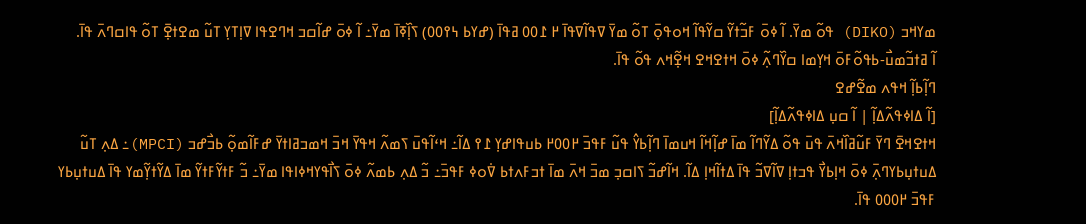ߘߌߞߏ (DIKO) ߟߋ߬ ߘߌ߫. ߊ߬ ߦߋ߫ ߓߏ߬ߙߌ߬ ߛߌ߬ߟߊ߬ ߞߋߟߋ߲߫ ߠߋ߬ ߘߌ߫ ߜߟߊ߬ߜߟߊ߫ ߂ ߁߀߀ ߥߟߊ߫ (ߝߌߕ ߆߉߀߀) ߖߊ߲߰ߧߊ߫ ߘߌ߫߸ ߊ߬ ߦߋ߫ ߝߊ߬ߛߏ ߞߣߐߟߊ ߜߊ߲ߠߌ߲ ߠߎ߬ ߘߐߙߐ߲߫ ߠߋ߬ ߟߊߛߣߍ߫ ߟߊ߫.
ߊ߬ ߥߙߏ߬ߘߎ߯-ߕߟߋ߬ߓߋ߫ ߞߌ߲ߘߊ ߛߌ߰ߣߍ߲߬ ߦߋ߫ ߞߙߐߞߐ ߞߐ߲߬ߞߍ ߟߋ߬ ߟߊ߫.
ߣߊ߲߬ߕߊ߲߬ ߞߟߍ ߘߐ߬ߝߐ
[ߊ߬ ߡߊߦߟߍ߬ߡߊ߲߬ | ߊ߬ ߛߎ߲ ߡߊߦߟߍ߬ߡߊ߲߬]
ߞߙߐߞߐ߫ ߣߌ߫ ߓߎ߬ߥߊ߰ߞߍ߫ ߟߎ߫ ߟߋ߬ ߡߌ߬ߣߊ߬ ߘߊ߫ ߝߊ߲߬ߞߊ߬ ߞߎߘߊ߫ ߣߊ߲߬ߕߌ߮ ߟߎ߬ ߓߟߏ߫ ߂߀߀߂ ߕߎߟߊߝߌ߲ ߁߉ ߡߊ߬߸ ߞߵߊ߬ߟߎ߫ ߖߘߍ߬ ߞߟߌ߫ ߞߏ߫ ߞߘߏߥߊߙߌ߫ ߝߓߊ߬ߘߋ߲߬ ߕߏ߯ߝߏ (MPCI)߸ ߡߍ߲ ߠߎ߬ ߡߎߙߎ߲ߕߌߣߍ߲߫ ߦߋ߫ ߞߊ߲ߕߌ߯ ߟߏߙߊ߲ ߜߊ߬ߜߏ߬ ߟߊ߫ ߡߙߊ߬ߞߊ߲ ߡߊ߬. ߞߊ߬ߝߏ߬ ߖߊߛߏ߲ ߘߏ߫ ߞߍ߫ ߘߊ߫ ߙߏߓߍߙߕ ߜ߭ߋߦ ߓߟߏ߫߸ ߏ߬ ߡߍ߲ ߕߘߍ߬ ߦߋ߫ ߖߊ߯ߟߌߞߦߊߟߊ ߘߌ߫߸ ߏ߬ ߓߙߌ߬ߓߙߌ߬ ߘߊ߫ ߡߌ߬ߙߌ߲߬ߘߌ ߟߊ߫ ߡߎߙߎ߲ߕߌ ߓߟߏ߫ ߂߀߀߀ ߟߊ߫.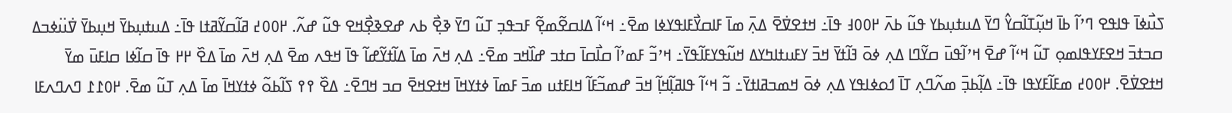ߖߎ߯ߦߊ߫ ߟߊߟߐ ߣߴߊ߬ ߕߊ߫ ߞߎ߲߬ߠߊ߬ߛߌ߮ ߣߌ߫ ߡߎߙߎ߲ߕߌ ߟߎ߬ ߕߍ߫ ߂߀߀߃ ߟߊ߫߸ ߞߙߐߜ߭ߐ߫ ߡߍ߲߫ ߘߊ߫ ߓߊߛߌ߯ߓߊߟߌߦߊ ߘߐ߫߸ ߞߵߊ߬ ߡߊߛߐ߬ߘߐ߲߬ ߓߏߟߏ߲ ߠߎ߬ ߣߌ߫ ߢߐ߲߯ ߕߍ ߝߐߢߐ߲߯ߞߐ ߟߎ߬ ߝߍ߬. ߂߀߀߄ ߥߊ߬ߛߌ߬ߥߙߊ ߟߊ߫߸ ߡߎߙߎ߲ߕߌ߫ ߞߎ߲ߕߌ߫ ߜ߭ߎ߳ߦߏߡ ߛߏߙߏ߫ ߞߐߓߌߟߊߘߋ߲ ߠߎ߬ ߞߵߊ߬ ߝߐ߫ ߞߴߊ߬ߟߎ߫ ߛߌ߬ߣߊ ߡߍ߲ ߦߋ߫ ߔߊ߬ߙߌ߫ ߞߏ߫ ߌߓߎߙߊߤߌߡ ߞߎ߬ߟߌߓߊ߬ߟߌ߫߸ ߞߴߏ߬ ߓߘߴߊ߬ ߛߊ߯ߛߊ߫ ߛߙߏ ߝߊ߰ߞߏ ߘߐ߫߸ ߡߍ߲ ߞߍ߫ ߘߊ߫ ߡߊ߬ߙߌ߬ߝߊ߬ ߟߊ߫ ߞߟߍ ߘߐ߫ ߡߍ߲ ߞߍ߫ ߘߊ߫ ߡߐ߰ ߂߂ ߟߊ߫ ߛߊ߬ߦߊ ߛߊߓߎ߫ ߘߌ߫ ߞߙߐߜ߭ߐ߫. ߂߀߀߄ ߘߓߊ߬ߓߌߟߊ ߟߊ߫߸ ߡߊ߲߬ߕߏ߲߫ ߘߍ߬ߣߍ߲ ߠߊ߫ ߗߋߦߊߟߌ ߡߍ߲ ߦߋ߫ ߞߘߏߥߊߙߌ߫߸ ߏ߬ ߞߵߊ߬ ߟߊߥߊ߲߬ߞߊ߲߬ ߞߏ߫ ߝߘߏ߬ߓߊ߬ ߞߊߓߙߎ ߘߏ߫ ߓߘߊ߫ ߦߙߌߞߊ߫ ߞߙߐߞߐ߫ ߛߏ ߞߣߐ߫߸ ߡߐ߰ ߉߉ ߖߊ߬ߕߋ߬ ߦߙߌߞߊ߫ ߘߊ߫ ߡߍ߲ ߠߎ߬ ߘߐ߫. ߂߀߁߁ ߣߍߣߍߓߊ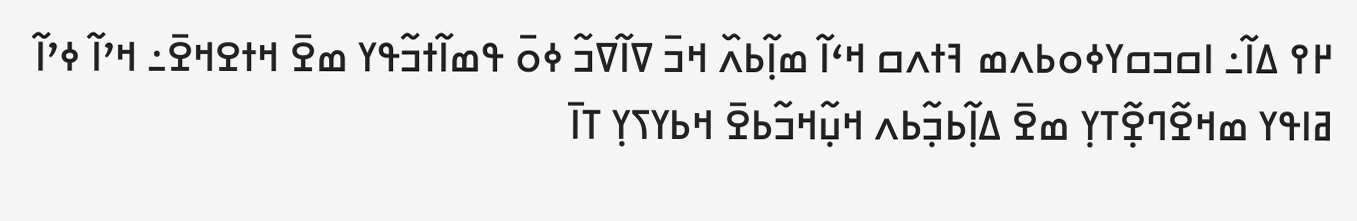߂߉ ߡߊ߬߸ ߊߛߏߛߌߦߋߕߍߘ ߔߙߍߛ ߞߵߊ߬ ߘߊ߲߬ߕߍ߰ ߞߏ߫ ߜߊ߬ߜߏ߬ ߦߋ߫ ߟߘߊ߬ߙߏ߬ߟߌ ߘߐ߫ ߞߙߐߞߐ߫߸ ߞߴߊ߬ ߦߴߊ߬ ߥߊߟߌ ߘߞߐ߬ߣߐ߲߬ߠߌ߲ ߘߐ߫ ߡߊ߲߬ߕߏ߲߬ߕߍ ߞߎ߲߬ߞߏ߬ߕߐ߫ ߞߕߌߖߌ߲ ߠߊ߫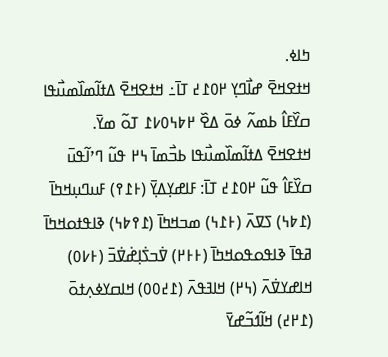ߤߊߦ.
ߞߙߐߞߐ߫ ߝߊ߯ߣߌ߲ ߂߀߁߄ ߠߊ߫߸ ߞߙߐߞߐ߫ ߡߙߊ߬ߘߊ߰ߘߎ߯ߟߊ ߛߌ߰ߓߊ߮ ߕߘߍ߬ ߦߋ߫ ߡߐ߰ ߂߈߆߀߇߁ ߠߋ߬ ߘߌ߫.
ߞߙߐߞߐ߫ ߡߙߊ߬ߘߊ߰ߘߎ߯ߟߊ ߕߏ߯ߘߊ߫ ߆߂ ߟߎ߬ ߣߴߊ߬ߟߎ߫ ߛߌ߰ߓߊ߮ ߟߎ߬ ߂߀߁߄ ߠߊ߫: ߓߊߝߌ߲ߡߌ߲߫ (߅߁߉) ߓߎߣߎ߲ߞߤߊ߫ (߁߈߆) ߖߜߍ߫ (߅߁߆) ߘߏߞߤߊ߫ (߁߉߈߆) ߢߊߟߙߋߞߤߊ߫ ߥߟߊ߫ ߢߊߟߋߟߋߞߤߊ߫ (߅߅߂) ߜ߭ߏߖ߭ߊ߲ߝ߭ߜ߭ߏ߫ (߅߇߀) ߞߊߝߌߜ߭ߍ߫ (߆߂) ߞߊߔߟߍ߫ (߁߄߀߀) ߞߊߛߌߦߍ߲ߙߋ߫ (߁߂߄) ߞߊ߬ߗߏ߬ߝߌ߫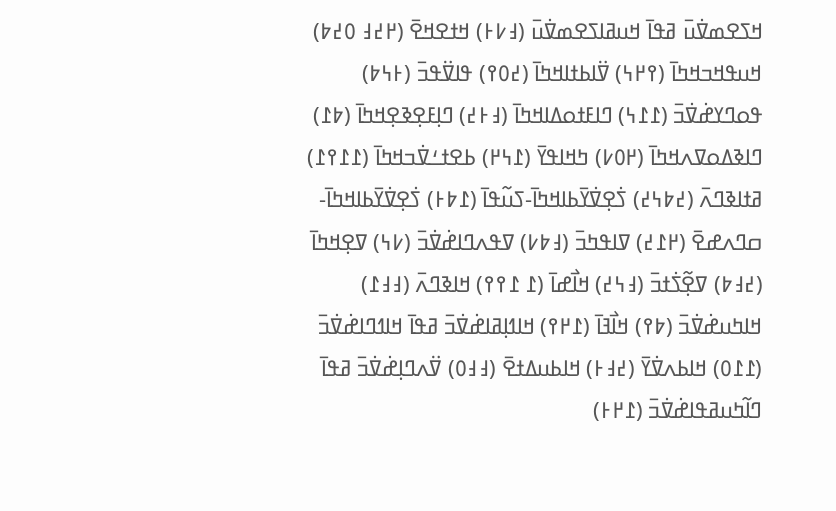ߞߖߐߘߜ߭ߎ߫ ߥߟߊ߫ ߞߎߥߊߖߐߘߜ߭ߎ߫ (߃߇߅) ߞߙߐߞߐ߫ (߂߄߃ ߀߄߈) ߞߎߟߞߏߞߤߊ߫ (߉߂߆) ߜ߳ߊߕߙߊߞߤߊ߫ (߄߀߉) ߟߊߜ߳ߟߏ߫ (߅߆߈) ߟߋߣߌߝ߭ߜ߭ߏ߫ (߁߁߆) ߣߊߓߙߋߡߊߞߤߊ߫ (߃߅߄) ߣߊ߲ߓߐ߲ߢߐ߲ߞߤߊ߫ (߈߁) ߣߊߢߡߋߜߍߞߤߊ߫ (߂߀߇) ߤߞߊߟߌ߫ (߁߆߂) ߕߐߙߑߜ߭ߏߞߤߊ߫ (߁߁߉߁) ߥߙߊߢߣߍ߫ (߄߈߆߄) ߖ߭ߐ߲ߜ߭ߌ߫ߕߊߞߤߊ߫-ߖߎ߬ߟߊ߫ (߁߈߅) ߖ߭ߐ߲ߜ߭ߌ߫ߕߊߞߤߊ߫-ߛߣߍߝߐ߫ (߂߁߄) ߜߊߟߤߏ߫ (߃߈߇) ߜߟߍߣߊߝ߭ߜ߭ߏ߫ (߇߆) ߜߐ߲ߞߤߊ߫ (߄߃߈) ߜߐ߲߬ߖ߭ߙߏ߫ (߃߆߄) ߞߊ߯ߝߊ߫ (߁ ߁߉߉) ߞߊߢߣߍ߫ (߃߃߁) ߞߊߤߎߝ߭ߜ߭ߏ߫ (߈߉) ߞߊ߯ߔߊ߫ (߁߂߉) ߞߊߗߊ߲ߥߊߝ߭ߜ߭ߏ߫ ߥߟߊ߫ ߞߊߗߣߊߝ߭ߜ߭ߏ߫ (߁߁߀) ߞߊߕߍߜ߭ߌ߫ (߄߃߅) ߞߊߕߎߡߙߐ߫ (߃߃߀) ߜ߳ߍߣߊ߲ߝ߭ߜ߭ߏ߫ ߥߟߊ߫ ߣߊ߬ߤߎߥߟߊߝ߭ߜ߭ߏ߫ (߁߂߅)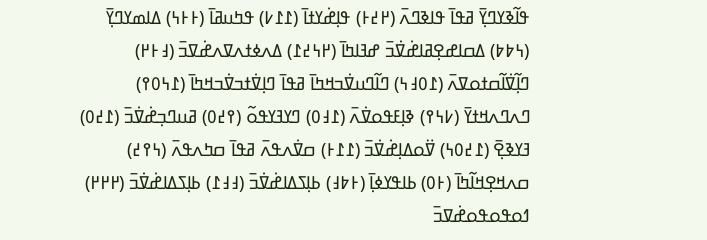ߟߊ߬ߢߌߣߌ߲߫ ߥߟߊ߫ ߟߊߢߣߍ߫ (߂߄߅) ߟߊ߲ߝ߭ߌߙߊ߫ (߁߁߇) ߟߤߎߥߊ߫ (߅߅߆) ߡߊߘߌߣߌ߲߫ (߆߈߈) ߡߛߊߝߐ߲ߥߊߝ߭ߜ߭ߏ߫ ߝߔߊߤߊ߫ (߂߆߄߁) ߡߍߦߙߍߜߍߝ߭ߜߏ߫ (߃߅߂) ߣߊ߲߬ߜ߭ߊ߬ߛߙߋߜߍ߫ (߁߀߃߆) ߣߊ߬ߣߎߜ߭ߏߞߤߊ߫ ߥߟߊ߫ ߣߊ߲ߜ߭ߙߏߜ߭ߏߞߤߊ߫ (߁߆߀߉) ߣߍߣߍߞߙߌ߫ (߇߆߉) ߢߊ߲ߓߟߋߜ߭ߍ߫ (߁߃߀) ߣߌߔߌߟߋ߬ (߉߄߀) ߥߎߣߏ߲ߝ߭ߜ߭ߏ߫ (߁߄߀) ߔߌߢߐ߲߫ (߁߄߀߆) ߜ߳ߋߡߊ߲ߝ߭ߜ߭ߏ߫ (߁߁߅) ߛߜ߭ߍߟߍ߫ ߥߟߊ߫ ߛߤߍߟߍ߫ (߆߉߄) ߛߍߞߐ߲ߞߊ߬ߤߊ߫ (߅߀) ߕߊߟߌߦߊ߲߫ (߅߈߃) ߕߊ߲ߖߡߊߝ߭ߜ߭ߏ߫ (߃߃߁) ߕߊ߲ߖߡߊߝ߭ߜ߭ߏ߫ (߂߂߂) ߗߋߟߋߟߋߝ߭ߜߏ߫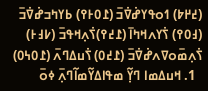(߄߂߈) ߗߋߟߌߝ߭ߜ߭ߏ߫ (߁߀߅߉) ߕߌߤߏߝ߭ߜ߭ߏ߫ (߃߀߉) ߖ߭ߌߍߞߤߊ߫ (߁߄߉)ߖ߭ߍ߲ߞߟߏ߫ (߇߃߅) ߖ߭ߍ߲ߘ߫ߋߜߍߝ߭ߜ߭ߏ߫ (߁߄߀) ߖ߭ߎߡߣߍ߫ (߁߀߆߀)
  1. ߞߎߡߘߊ ߣߌ߲߬ ߘߟߊߡߌ߬ߘߊ߬ߣߍ߲߫ ߦߋ߫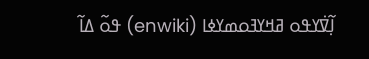ߊ߲߬ߜ߭ߌߟߋ ߥߞߌߔߋߘߌߦߊ (enwiki) ߟߋ߬ ߡߊ߬